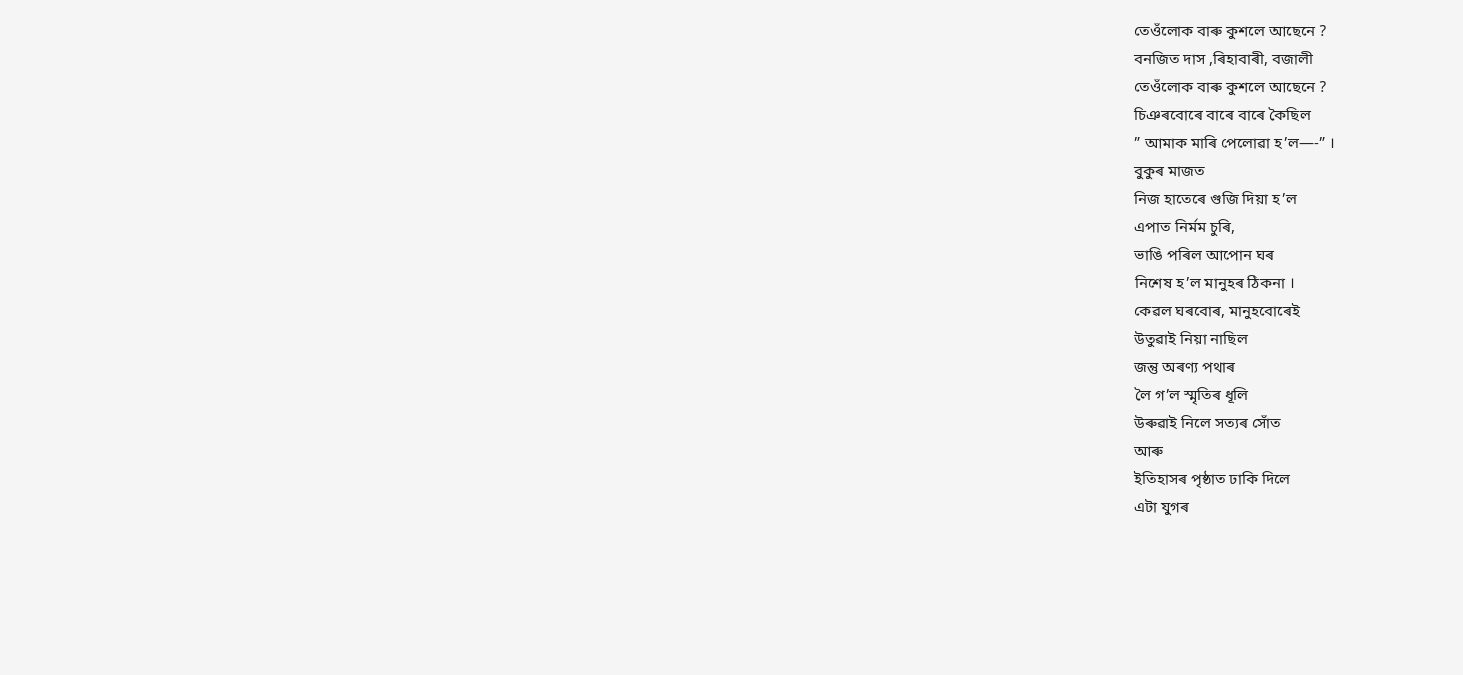তেওঁলোক বাৰু কুশলে আছেনে ?
বনজিত দাস ,ৰিহাবাৰী, বজালী
তেওঁলোক বাৰু কুশলে আছেনে ?
চিঞৰবোৰে বাৰে বাৰে কৈছিল
” আমাক মাৰি পেলোৱা হ’ল—-” ।
বুকুৰ মাজত
নিজ হাতেৰে গুজি দিয়া হ’ল
এপাত নিৰ্মম চুৰি,
ভাঙি পৰিল আপোন ঘৰ
নিশেষ হ’ল মানুহৰ ঠিকনা ।
কেৱল ঘৰবোৰ, মানুহবোৰেই
উতুৱাই নিয়া নাছিল
জন্তু অৰণ্য পথাৰ
লৈ গ’ল স্মৃতিৰ ধূলি
উৰুৱাই নিলে সত্যৰ সোঁত
আৰু
ইতিহাসৰ পৃষ্ঠাত ঢাকি দিলে
এটা যুগৰ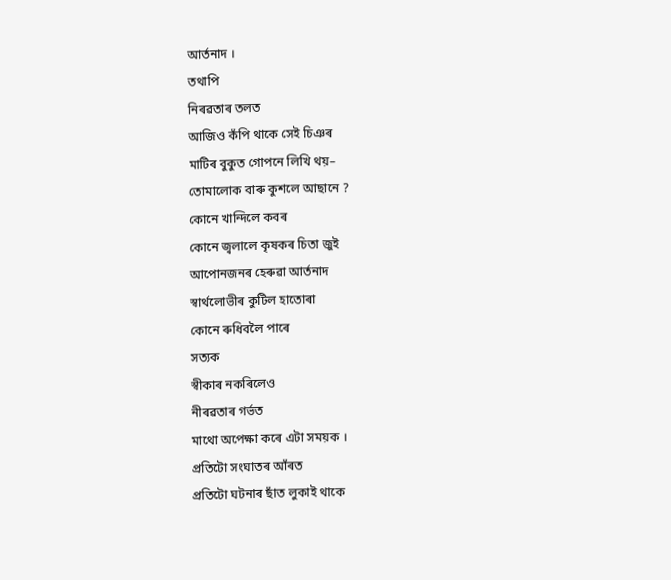আৰ্তনাদ ।
তথাপি
নিৰৱতাৰ তলত
আজিও কঁপি থাকে সেই চিঞৰ
মাটিৰ বুকুত গোপনে লিখি থয়–
তোমালোক বাৰু কুশলে আছানে ?
কোনে খান্দিলে কবৰ
কোনে জ্বলালে কৃষকৰ চিতা জুই
আপোনজনৰ হেৰুৱা আৰ্তনাদ
স্বাৰ্থলোভীৰ কুটিল হাতোৰা
কোনে ৰুধিবলৈ পাৰে
সত্যক
স্বীকাৰ নকৰিলেও
নীৰৱতাৰ গৰ্ভত
মাথো অপেক্ষা কৰে এটা সময়ক ।
প্ৰতিটো সংঘাতৰ আঁৰত
প্ৰতিটো ঘটনাৰ ছাঁত লুকাই থাকে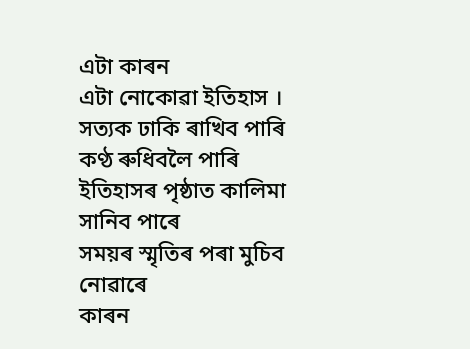এটা কাৰন
এটা নোকোৱা ইতিহাস ।
সত্যক ঢাকি ৰাখিব পাৰি
কণ্ঠ ৰুধিবলৈ পাৰি
ইতিহাসৰ পৃষ্ঠাত কালিমা সানিব পাৰে
সময়ৰ স্মৃতিৰ পৰা মুচিব নোৱাৰে
কাৰন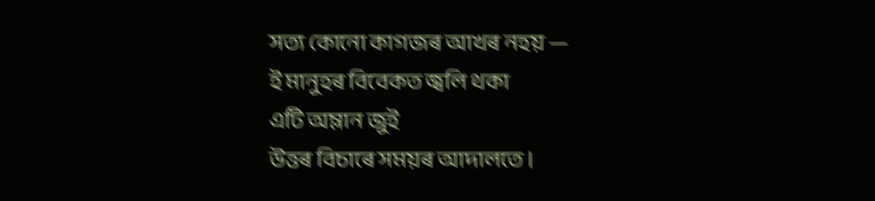সত্য কোনো কাগজৰ আখৰ নহয় —
ই মানুহৰ বিবেকত জ্বলি থকা
এটি অম্লান জুই
উত্তৰ বিচাৰে সময়ৰ আদালতে ।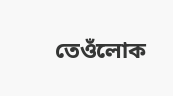তেওঁলোক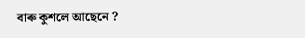বাৰু কুশলে আছেনে ?